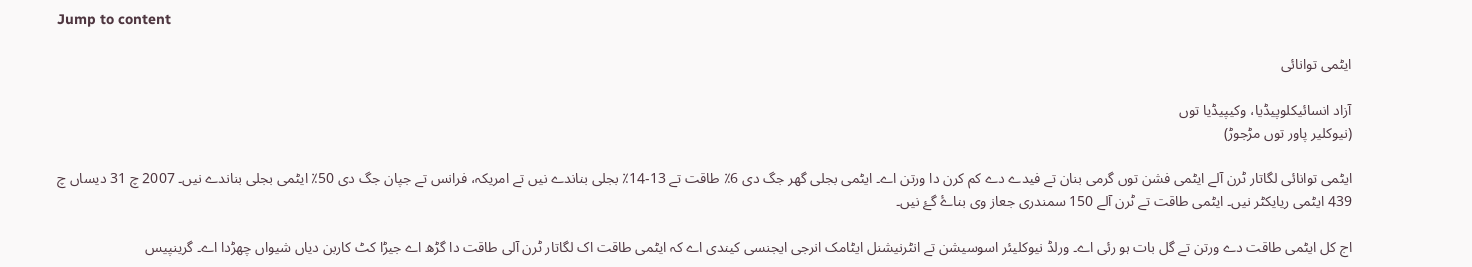Jump to content

ایٹمی توانائی

آزاد انسائیکلوپیڈیا، وکیپیڈیا توں
(نیوکلیر پاور توں مڑجوڑ)

ایٹمی توانائی لگاتار ٹرن آلے ایٹمی فشن توں گرمی بنان تے فیدے دے کم کرن دا ورتن اے۔ ایٹمی بجلی گھر جگ دی 6٪ طاقت تے 13-14٪ بجلی بناندے نیں تے امریکہ، فرانس تے جپان جگ دی 50٪ ایٹمی بجلی بناندے نیں۔ 2007 چ 31 دیساں چ 439 ایٹمی ریایکٹر نیں۔ ایٹمی طاقت تے ٹرن آلے 150 سمندری جعاز وی بناۓ گۓ نیں۔

اج کل ایٹمی طاقت دے ورتن تے گل بات ہو رئی اے۔ ورلڈ نیوکلیئر اسوسیشن تے انٹرنیشنل ایٹامک انرجی ایجنسی کیندی اے کہ ایٹمی طاقت اک لگاتار ٹرن آلی طاقت دا گڑھ اے جیڑا کٹ کاربن دیاں شیواں چھڑدا اے۔ گرینپیس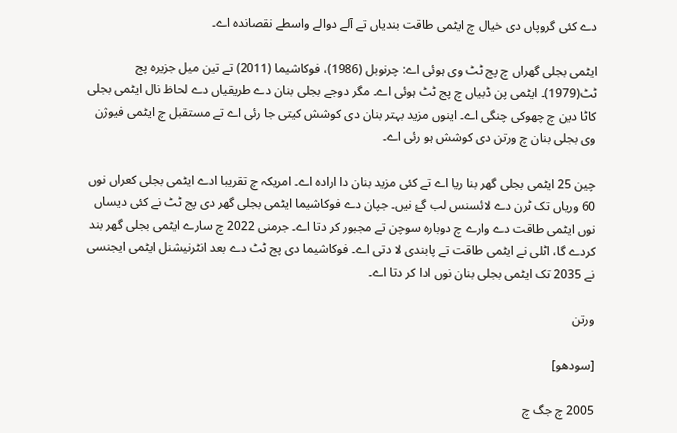دے کئی گروپاں دی خیال چ ایٹمی طاقت بندیاں تے آلے دوالے واسطے نقصاندہ اے۔

ایٹمی بجلی گھراں چ پج ٹٹ وی ہوئی اے: چرنوبل (1986)، فوکاشیما (2011) تے تین میل جزیرہ پج ٹٹ(1979)۔ ایٹمی پن ڈبیاں چ پج ٹٹ ہوئی اے۔ مگر دوجے بجلی بنان دے طریقیاں دے لحاظ نال ایٹمی بجلی کاٹا دین چ چھوکی چنگی اے۔ اینوں مزید بہتر بنان دی کوشش کیتی جا رئی اے تے مستقبل چ ایٹمی فیوژن وی بجلی بنان چ ورتن دی کوشش ہو رئی اے۔

چین 25 ایٹمی بجلی گھر بنا ریا اے تے کئی مزید بنان دا ارادہ اے۔ امریکہ چ تقریبا ادے ایٹمی بجلی کعراں نوں 60 وریاں تک ٹرن دے لائسنس لب گۓ نیں۔ جپان دے فوکاشیما ایٹمی بجلی گھر دی پج ٹٹ نے کئی دیساں نوں ایٹمی طاقت دے وارے چ دوبارہ سوچن تے مجبور کر دتا اے۔ جرمنی 2022 چ سارے ایٹمی بجلی گھر بند کردے گا، اٹلی نے ایٹمی طاقت تے پابندی لا دتی اے۔ فوکاشیما دی پج ٹٹ دے بعد انٹرنیشنل ایٹمی ایجنسی نے 2035 تک ایٹمی بجلی بنان نوں ادا کر دتا اے۔

ورتن

[سودھو]

2005 چ جگ چ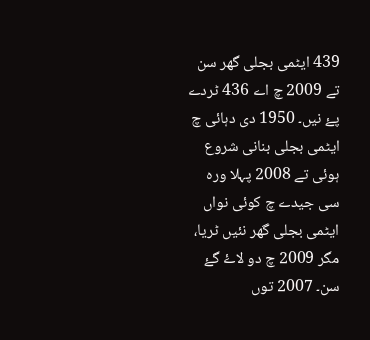439 ایٹمی بجلی گھر سن تے 2009 چ اے 436 ٹردے پۓ نیں۔ 1950 دی دہائی چ ایٹمی بجلی بنانی شروع ہوئی تے 2008 پہلا ورہ سی جیدے چ کوئی نواں ایٹمی بجلی گھر نئیں ٹریا، مگر 2009 چ دو لاۓ گۓ سن۔ 2007 توں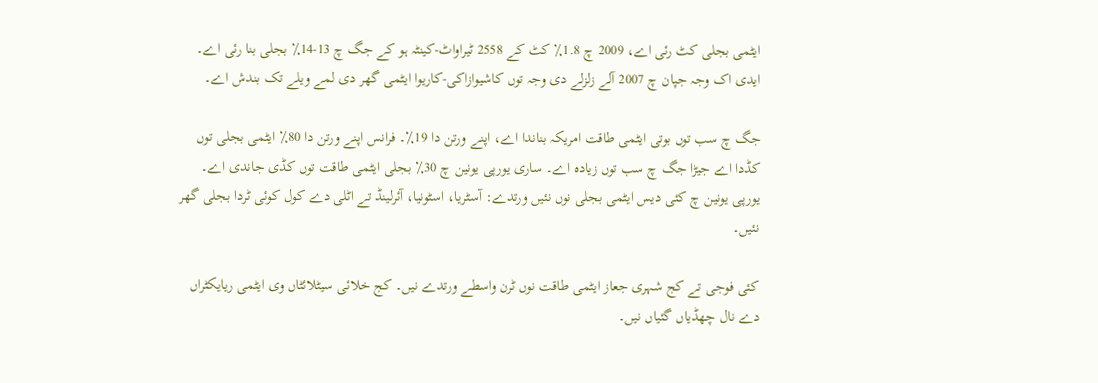ایٹمی بجلی کٹ رئی اے، 2009 چ 1.8٪ کٹ کے 2558 ٹیراواٹ-کینٹہ ہو کے جگ چ 13-14٪ بجلی بنا رئی اے۔ ایدی اک وجہ جپان چ 2007 آلے زلزلے دی وجہ توں کاشیوازاکی-کاریوا ایٹمی گھر دی لمے ویلے تک بندش اے۔

جگ چ سب توں بوتی ایٹمی طاقت امریکہ بناندا اے، اپنے ورتن دا 19٪۔ فرانس اپنے ورتن دا 80٪ ایٹمی بجلی توں کڈدا اے جیڑا جگ چ سب توں زیادہ اے۔ ساری یورپی یونین چ 30٪ بجلی ایٹمی طاقت توں کڈی جاندی اے۔ یورپی یونین چ کئی دیس ایٹمی بجلی نوں نئیں ورتدے: آسٹریا، اسٹونیا، آئرلینڈ تے اٹلی دے کول کوئی ٹردا بجلی گھر نئیں۔

کئی فوجی تے کج شہری جعاز ایٹمی طاقت نوں ٹرن واسطے ورتدے نیں۔ کج خلائی سیٹلائٹاں وی ایٹمی ریایکٹراں دے نال چھڈیاں گئیاں نیں۔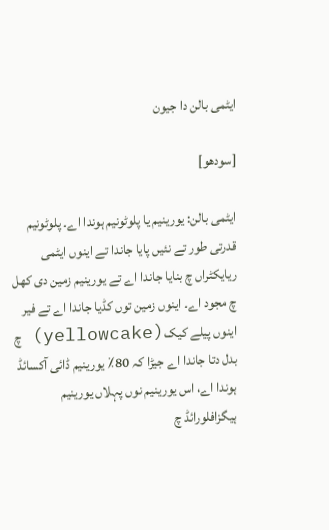ایٹمی بالن دا جیون

[سودھو]

ایٹمی بالن: یورینیم یا پلوٹونیم ہوندا اے۔ پلوٹونیم قدرتی طور تے نئیں پایا جاندا تے اینوں ایٹمی ریایکٹراں چ بنایا جاندا اے تے یورینیم زمین دی کھل چ مجود اے۔ اینوں زمین توں کڈیا جاندا اے تے فیر اینوں پیلے کیک(yellowcake) چ بدل دتا جاندا اے جیڑا کہ 80٪ یورینیم ڈائی آکسائڈ ہوندا اے، اس یورینیم نوں پہلاں یورینیم ہیگزافلورائڈ چ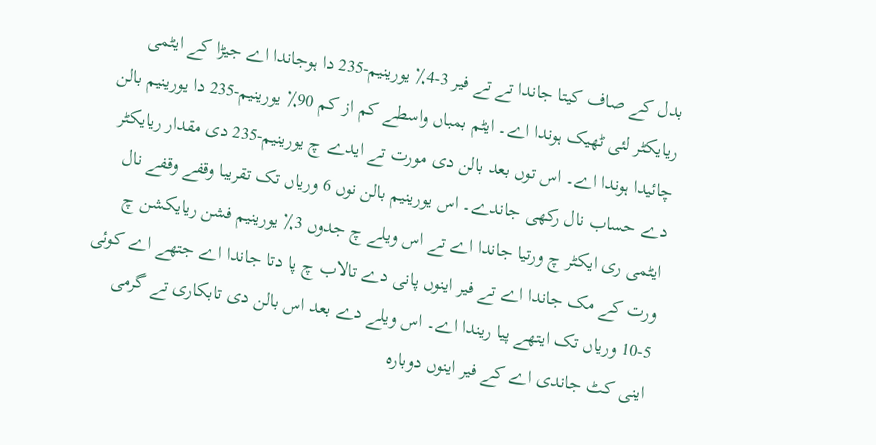بدل کے صاف کیتا جاندا تے تے فیر 3-4٪ یورینیم-235 دا ہوجاندا اے جیڑا کے ایٹمی ریایکٹر لئی ٹھیک ہوندا اے۔ ایٹم بمباں واسطے کم از کم 90٪ یورینیم-235 دا یورینیم بالن چائیدا ہوندا اے۔ اس توں بعد بالن دی مورت تے ایدے چ یورینیم-235 دی مقدار ریایکٹر دے حساب نال رکھی جاندے۔ اس یورینیم بالن نوں 6 وریاں تک تقریبا وقفے وقفے نال ایٹمی ری ایکٹر چ ورتیا جاندا اے تے اس ویلے چ جدوں 3٪ یورینیم فشن ریایکشن چ ورت کے مک جاندا اے تے فیر اینوں پانی دے تالاب چ پا دتا جاندا اے جتھے اے کوئی 5-10 وریاں تک ایتھے پیا ریندا اے۔ اس ویلے دے بعد اس بالن دی تابکاری تے گرمی اینی کٹ جاندی اے کے فیر اینوں دوبارہ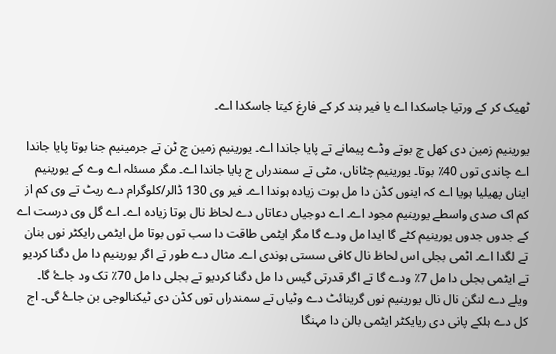ٹھیک کر کے ورتیا جاسکدا اے یا فیر بند کر کے فارغ کیتا جاسکدا اے۔

یورینیم زمین دی کھل چ بوتے وڈے پیمانے تے پایا جاندا اے۔ یورینیم زمین چ ٹن تے جرمینیم جنا بوتا پایا جاندا اے چاندی توں 40٪ بوتا۔ یورینیم چٹاناں، مٹی تے سمندراں ج پایا جاندا اے۔ مگر مسئلہ اے وے کے یورینیم ایناں پھیلیا ہویا اے کہ اینوں کڈن دا مل بوت زیادہ ہوندا اے۔ فیر وی 130 ڈالر/کلوگرام دے ریٹ تے وی کم از کم اک صدی واسطے یورینیم مجود اے۔ اے دوجیاں دعاتاں دے لحاظ نال بوتا زیادہ اے۔ اے گل وی درست اے کے جدوں جدوں یورینیم کٹے گا ایدا مل ودے گا مگر ایٹمی طاقت دا سب توں بوتا مل ایٹمی رایکٹر نوں بنان تے لگدا اے۔ اٹمی بجلی اس لحاظ نال کافی سستی ہوندی اے۔ مثال دے طور تے اگر یورینیم دا مل دگنا کردیو تے ایٹمی بجلی دا مل 7٪ ودے گا تے اگر قدرتی گیس دا مل دگنا کردیو تے بجلی دا مل 70٪ تک ود جاۓ گا۔ ویلے دے لنگن نال نال یورینیم نوں گرینائٹ دے وٹیاں تے سمندراں توں کڈن دی ٹیکنالوجی بن جاۓ گی۔ اج کل دے ہلکے پانی دی ریایکٹر ایٹمی بالن دا مہنگا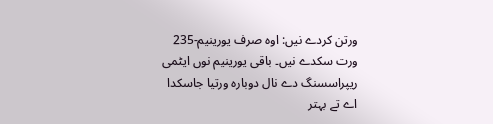ورتن کردے نیں: اوہ صرف یورینیم-235 ورت سکدے نیں۔ باقی یورینیم نوں ایٹمی ریپراسسنگ دے نال دوبارہ ورتیا جاسکدا اے تے بہتر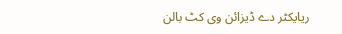ریایکٹر دے ڈیزائن وی کٹ بالن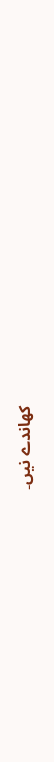کھاندے نیں۔